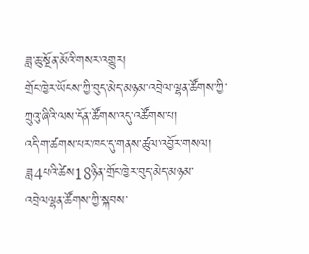ཟླ་ཆུ་སྔོན་མོའི་གསར་འགྱུར།
གྲོང་ཁྱེར་ཡོངས་ཀྱི་བུད་མེད་མཉམ་འབྲེལ་ལྷན་ཚོགས་ཀྱི་ཀྲུའུ་ཞིའི་ལས་དོན་ཚོགས་འདུ་འཚོགས་པ།
འདི་ག་ཚགས་པར་ཁང་དུ་གནས་ཚུལ་འབྱོར་གསལ། ཟླ4པའི་ཚེས18ཉིན་གྲོང་ཁྱེར་བུད་མེད་མཉམ་འབྲེལལྷན་ཚོགས་ཀྱི་སྐབས་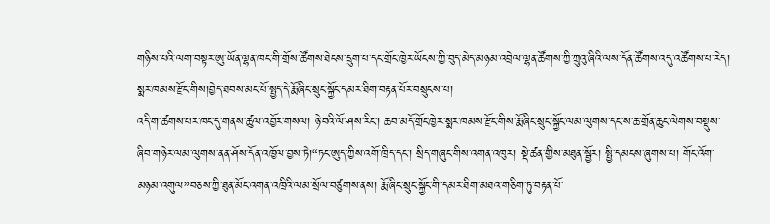གཉིས་པའི་ལག་བསྟར་ཨུ་ཡོན་ལྷན་ཁང་གི་གྲོས་ཚོགས་ཐེངས་དྲུག་པ་དང་གྲོང་ཁྱེར་ཡོངས་ཀྱི་བུད་མེད་མཉམ་འབྲེལ་ལྷན་ཚོགས་ཀྱི་ཀྲུའུ་ཞིའི་ལས་དོན་ཚོགས་འདུ་འཚོགས་པ་རེད།
སྨར་ཁམས་རྫོང་གིས།བྱེད་ཐབས་མང་པོ་སྤྱད་དེ་རྨོ་ཞིང་སྲུང་སྐྱོང་དམར་ཐིག་བརྟན་པོར་བསྲུངས་པ།
འདི་ག་ཚགས་པར་ཁང་དུ་གནས་ཚུལ་འབྱོར་གསལ། ཉེ་བའི་ལོ་ཤས་རིང་། ཆབ་མདོ་གྲོང་ཁྱེར་སྨར་ཁམས་རྫོང་གིས་རྨོ་ཞིང་སྲུང་སྐྱོང་ལམ་ལུགས་དང་ས་ཆ་གྲོན་ཆུང་ལེགས་བསྡུས་ཞིབ་གཉེར་ལམ་ལུགས་ནན་ཤོས་དོན་འཁྱོལ་བྱས་ཏེ།“ཏང་ཨུད་ཀྱིས་འགོ་ཁྲིད་དང་། སྲིད་གཞུང་གིས་འགན་འཁུར། སྡེ་ཚན་གྱིས་མཐུན་སྦྱོར། སྤྱི་དམངས་ཞུགས་པ། གོང་འོག་མཉམ་འགུལ”བཅས་ཀྱི་ཐུན་མོང་འགན་འཁྲིའི་ལམ་སྲོལ་བཙུགས་ནས། རྨོ་ཞིང་སྲུང་སྐྱོང་གི་དམར་ཐིག་མཐའ་གཅིག་ཏུ་བརྟན་པོ་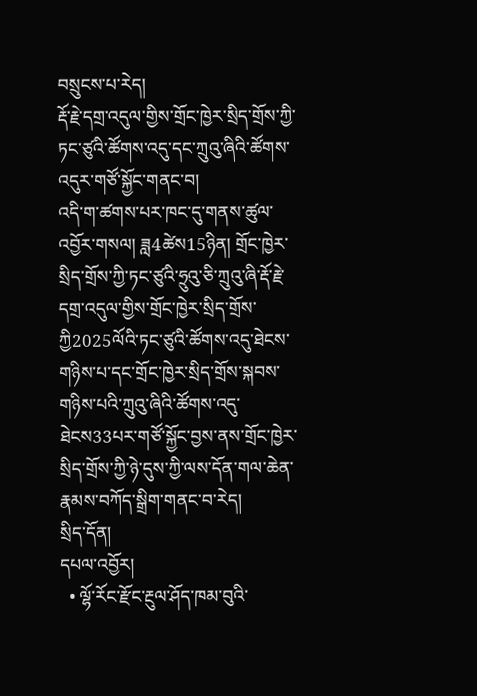བསྲུངས་པ་རེད།
རྡོ་རྗེ་དགྲ་འདུལ་གྱིས་གྲོང་ཁྱེར་སྲིད་གྲོས་ཀྱི་ཏང་ཙུའི་ཚོགས་འདུ་དང་ཀྲུའུ་ཞིའི་ཚོགས་འདུར་གཙོ་སྐྱོང་གནང་བ།
འདི་ག་ཚགས་པར་ཁང་དུ་གནས་ཚུལ་འབྱོར་གསལ། ཟླ4ཚེས15ཉིན། གྲོང་ཁྱེར་སྲིད་གྲོས་ཀྱི་ཏང་ཙུའི་ཧྲུའུ་ཅི་ཀྲུའུ་ཞི་རྡོ་རྗེ་དགྲ་འདུལ་གྱིས་གྲོང་ཁྱེར་སྲིད་གྲོས་ཀྱི2025ལོའི་ཏང་ཙུའི་ཚོགས་འདུ་ཐེངས་གཉིས་པ་དང་གྲོང་ཁྱེར་སྲིད་གྲོས་སྐབས་གཉིས་པའི་ཀྲུའུ་ཞིའི་ཚོགས་འདུ་ཐེངས33པར་གཙོ་སྐྱོང་བྱས་ནས་གྲོང་ཁྱེར་སྲིད་གྲོས་ཀྱི་ཉེ་དུས་ཀྱི་ལས་དོན་གལ་ཆེན་རྣམས་བཀོད་སྒྲིག་གནང་བ་རེད།
སྲིད་དོན།
དཔལ་འབྱོར།
  • ལྷོ་རོང་རྫོང་རྔུལ་ཤོད་ཁམ་བུའི་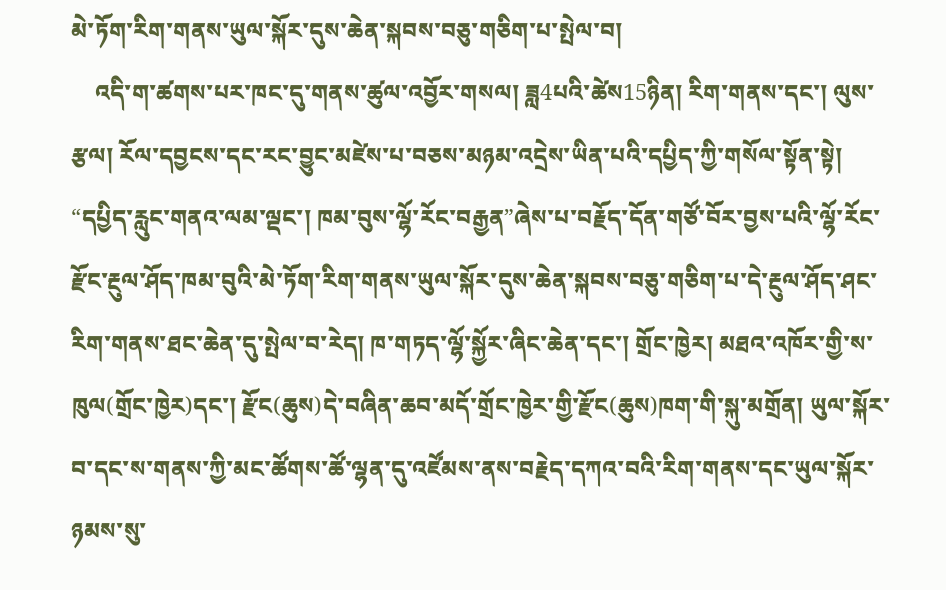མེ་ཏོག་རིག་གནས་ཡུལ་སྐོར་དུས་ཆེན་སྐབས་བཅུ་གཅིག་པ་སྤེལ་བ།
    འདི་ག་ཚགས་པར་ཁང་དུ་གནས་ཚུལ་འབྱོར་གསལ། ཟླ4པའི་ཚེས15ཉིན། རིག་གནས་དང་། ལུས་རྩལ། རོལ་དབྱངས་དང་རང་བྱུང་མཛེས་པ་བཅས་མཉམ་འདྲེས་ཡིན་པའི་དཔྱིད་ཀྱི་གསོལ་སྟོན་སྟེ། “དཔྱིད་རླུང་གནའ་ལམ་ལྡང་། ཁམ་བུས་ལྷོ་རོང་བརྒྱན”ཞེས་པ་བརྗོད་དོན་གཙོ་བོར་བྱས་པའི་ལྷོ་རོང་རྫོང་རྔུལ་ཤོད་ཁམ་བུའི་མེ་ཏོག་རིག་གནས་ཡུལ་སྐོར་དུས་ཆེན་སྐབས་བཅུ་གཅིག་པ་དེ་རྔུལ་ཤོད་ཤང་རིག་གནས་ཐང་ཆེན་དུ་སྤེལ་བ་རེད། ཁ་གཏད་ལྷོ་སྐྱོར་ཞིང་ཆེན་དང་། གྲོང་ཁྱེར། མཐའ་འཁོར་གྱི་ས་ཁུལ(གྲོང་ཁྱེར)དང་། རྫོང(ཆུས)དེ་བཞིན་ཆབ་མདོ་གྲོང་ཁྱེར་གྱི་རྫོང(ཆུས)ཁག་གི་སྐུ་མགྲོན། ཡུལ་སྐོར་བ་དང་ས་གནས་ཀྱི་མང་ཚོགས་ཚོ་ལྷན་དུ་འཛོམས་ནས་བརྗེད་དཀའ་བའི་རིག་གནས་དང་ཡུལ་སྐོར་ཉམས་སུ་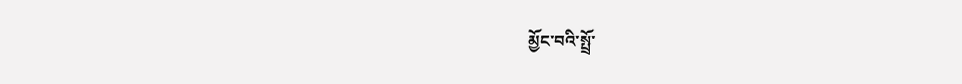མྱོང་བའི་སྤྲོ་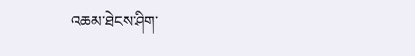འཆམ་ཐེངས་ཤིག་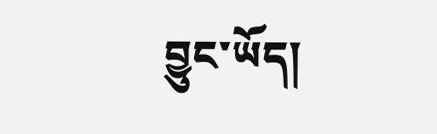བྱུང་ཡོད།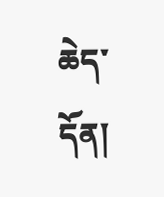ཆེད་དོན།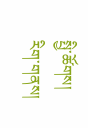སྤྱི་ཚོགས།
རིག་གནས།